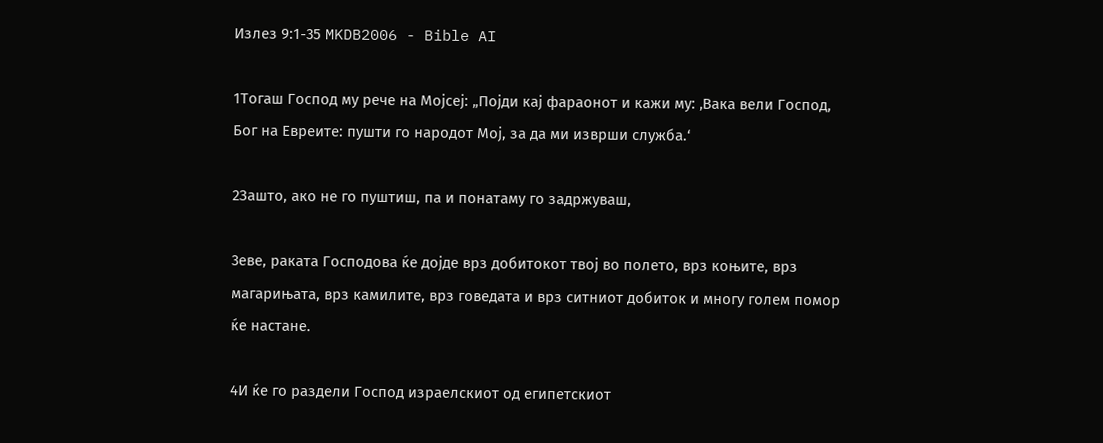Излез 9:1-35 MKDB2006 - Bible AI

1Тогаш Господ му рече на Мојсеј: „Појди кај фараонот и кажи му: ‚Вака вели Господ, Бог на Евреите: пушти го народот Мој, за да ми изврши служба.‘

2Зашто, ако не го пуштиш, па и понатаму го задржуваш,

3еве, раката Господова ќе дојде врз добитокот твој во полето, врз коњите, врз магарињата, врз камилите, врз говедата и врз ситниот добиток и многу голем помор ќе настане.

4И ќе го раздели Господ израелскиот од египетскиот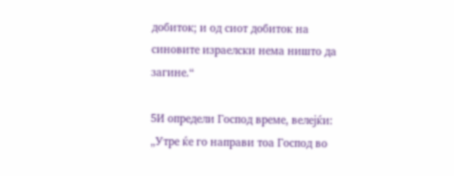добиток; и од сиот добиток на синовите израелски нема ништо да загине.“

5И определи Господ време, велејќи: „Утре ќе го направи тоа Господ во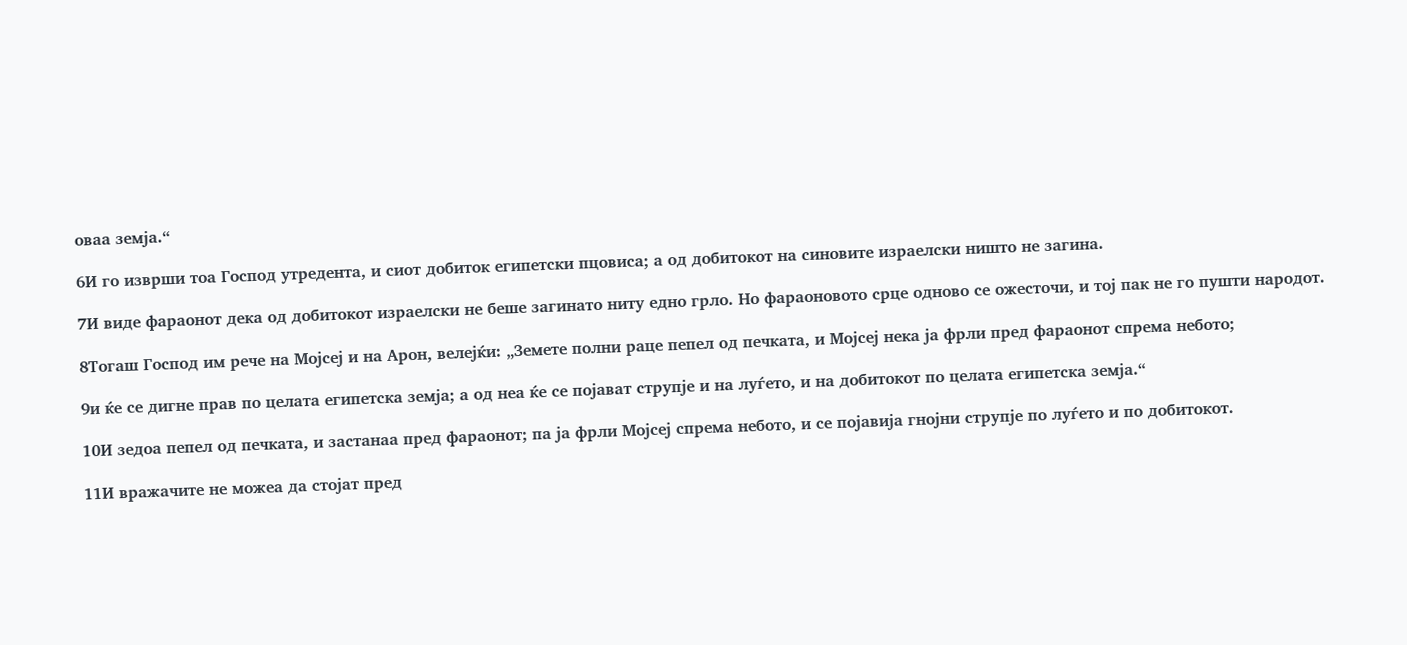оваа земја.“

6И го изврши тоа Господ утредента, и сиот добиток египетски пцовиса; а од добитокот на синовите израелски ништо не загина.

7И виде фараонот дека од добитокот израелски не беше загинато ниту едно грло. Но фараоновото срце одново се ожесточи, и тој пак не го пушти народот.

8Тогаш Господ им рече на Мојсеј и на Арон, велејќи: „Земете полни раце пепел од печката, и Мојсеј нека ја фрли пред фараонот спрема небото;

9и ќе се дигне прав по целата египетска земја; а од неа ќе се појават струпје и на луѓето, и на добитокот по целата египетска земја.“

10И зедоа пепел од печката, и застанаа пред фараонот; па ја фрли Мојсеј спрема небото, и се појавија гнојни струпје по луѓето и по добитокот.

11И вражачите не можеа да стојат пред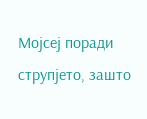Мојсеј поради струпјето, зашто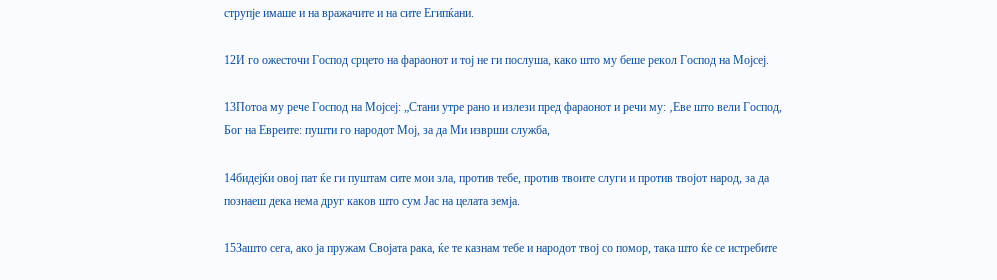струпје имаше и на вражачите и на сите Египќани.

12И го ожесточи Господ срцето на фараонот и тој не ги послуша, како што му беше рекол Господ на Мојсеј.

13Потоа му рече Господ на Мојсеј: „Стани утре рано и излези пред фараонот и речи му: ‚Еве што вели Господ, Бог на Евреите: пушти го народот Мој, за да Ми изврши служба,

14бидејќи овој пат ќе ги пуштам сите мои зла, против тебе, против твоите слуги и против твојот народ, за да познаеш дека нема друг каков што сум Јас на целата земја.

15Зашто сега, ако ја пружам Својата рака, ќе те казнам тебе и народот твој со помор, така што ќе се истребите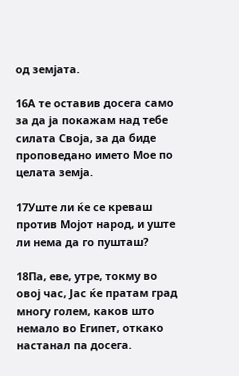од земјата.

16А те оставив досега само за да ја покажам над тебе силата Своја, за да биде проповедано името Мое по целата земја.

17Уште ли ќе се креваш против Мојот народ, и уште ли нема да го пушташ?

18Па, еве, утре, токму во овој час, Јас ќе пратам град многу голем, каков што немало во Египет, откако настанал па досега.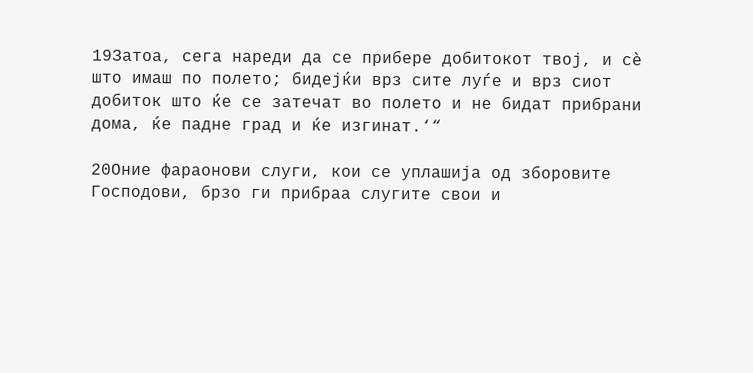19Затоа, сега нареди да се прибере добитокот твој, и сѐ што имаш по полето; бидејќи врз сите луѓе и врз сиот добиток што ќе се затечат во полето и не бидат прибрани дома, ќе падне град и ќе изгинат.‘“

20Оние фараонови слуги, кои се уплашија од зборовите Господови, брзо ги прибраа слугите свои и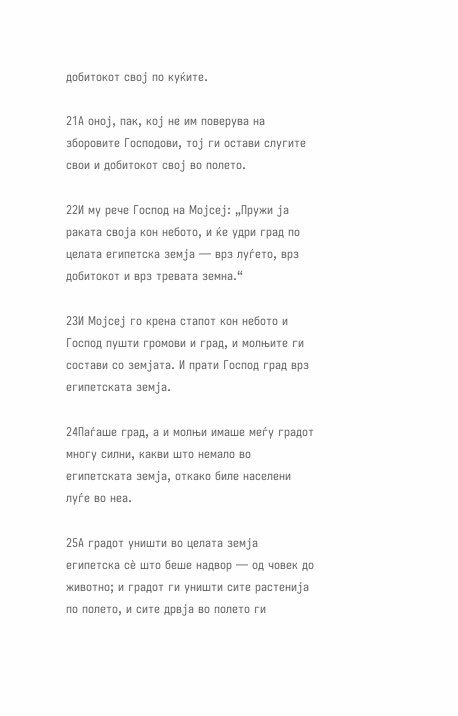добитокот свој по куќите.

21А оној, пак, кој не им поверува на зборовите Господови, тој ги остави слугите свои и добитокот свој во полето.

22И му рече Господ на Мојсеј: „Пружи ја раката своја кон небото, и ќе удри град по целата египетска земја — врз луѓето, врз добитокот и врз тревата земна.“

23И Мојсеј го крена стапот кон небото и Господ пушти громови и град, и молњите ги состави со земјата. И прати Господ град врз египетската земја.

24Паѓаше град, а и молњи имаше меѓу градот многу силни, какви што немало во египетската земја, откако биле населени луѓе во неа.

25А градот уништи во целата земја египетска сѐ што беше надвор — од човек до животно; и градот ги уништи сите растенија по полето, и сите дрвја во полето ги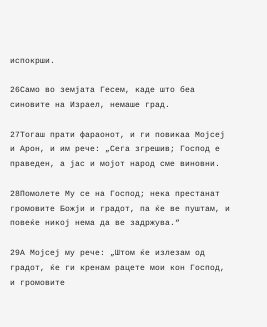испокрши.

26Само во земјата Гесем, каде што беа синовите на Израел, немаше град.

27Тогаш прати фараонот, и ги повикаа Мојсеј и Арон, и им рече: „Сега згрешив; Господ е праведен, а јас и мојот народ сме виновни.

28Помолете Му се на Господ; нека престанат громовите Божји и градот, па ќе ве пуштам, и повеќе никој нема да ве задржува.“

29А Мојсеј му рече: „Штом ќе излезам од градот, ќе ги кренам рацете мои кон Господ, и громовите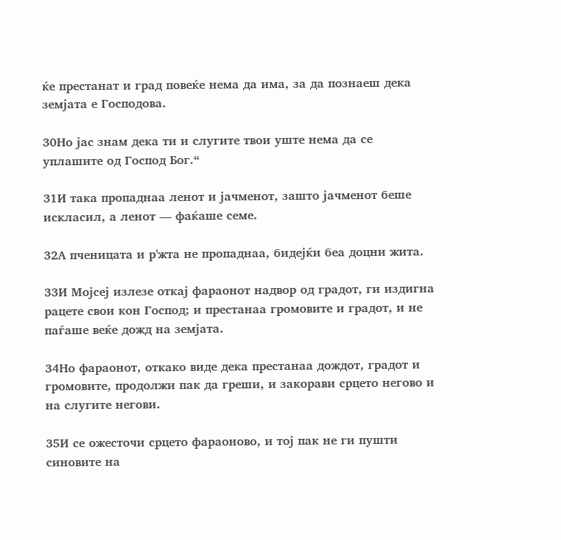ќе престанат и град повеќе нема да има, за да познаеш дека земјата е Господова.

30Но јас знам дека ти и слугите твои уште нема да се уплашите од Господ Бог.“

31И така пропаднаа ленот и јачменот, зашто јачменот беше искласил, а ленот — фаќаше семе.

32А пченицата и р'жта не пропаднаа, бидејќи беа доцни жита.

33И Мојсеј излезе откај фараонот надвор од градот, ги издигна рацете свои кон Господ; и престанаа громовите и градот, и не паѓаше веќе дожд на земјата.

34Но фараонот, откако виде дека престанаа дождот, градот и громовите, продолжи пак да греши, и закорави срцето негово и на слугите негови.

35И се ожесточи срцето фараоново, и тој пак не ги пушти синовите на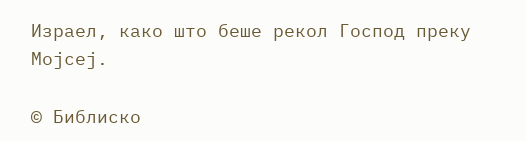Израел, како што беше рекол Господ преку Мојсеј.

© Библиско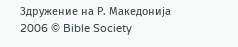Здружение на Р. Македонија 2006 © Bible Society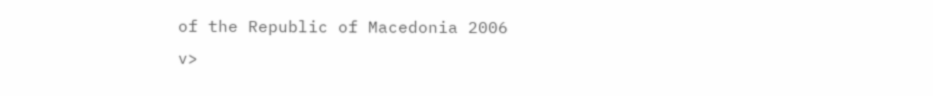of the Republic of Macedonia 2006
v>